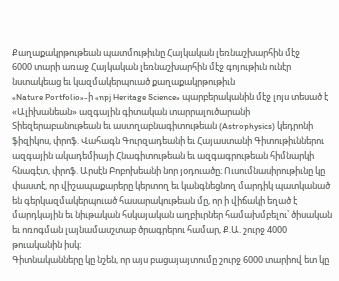Քաղաքակրթութեան պատմութիւնը Հայկական լեռնաշխարհին մէջ
6000 տարի առաջ Հայկական լեռնաշխարհին մէջ գոյութիւն ունէր նստակեաց եւ կազմակերպուած քաղաքակրթութիւն
«Nature Portfolio»-ի «npj Heritage Science» պարբերականին մէջ լոյս տեսած է «Ալիխանեան» ազգային գիտական տարրալուծարանի Տիեզերաբանութեան եւ աստղաբնագիտութեան (Astrophysics) կեդրոնի ֆիզիկոս, փրոֆ. Վահագն Գուրզադեանի եւ Հայաստանի Գիտութիւններու ազգային ակադեմիայի Հնագիտութեան եւ ազգագրութեան հիմնարկի հնագէտ, փրոֆ. Արսէն Բոբոխեանի նոր յօդուածը։ Ուսումնասիրութիւնը կը փաստէ, որ վիշապաքարերը կերտող եւ կանգնեցնող մարդիկ պատկանած են գերկազմակերպուած հասարակութեան մը, որ ի վիճակի եղած է մարդկային եւ նիւթական հսկայական աղբիւրներ համախմբելու՝ ծիսական եւ ոռոգման լայնամասշտաբ ծրագրերու համար, Ք.Ա. շուրջ 4000 թուականին իսկ։
Գիտնականները կը նշեն, որ այս բացայայտումը շուրջ 6000 տարիով ետ կը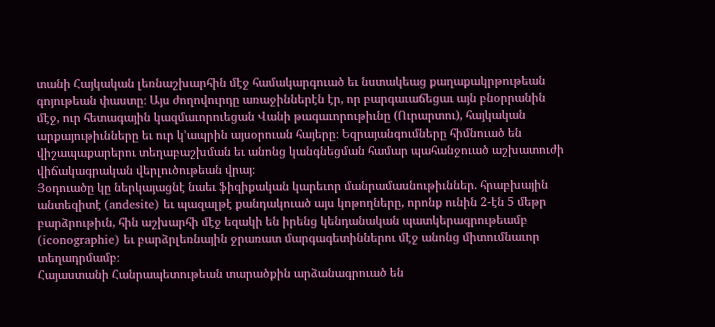տանի Հայկական լեռնաշխարհին մէջ համակարգուած եւ նստակեաց քաղաքակրթութեան գոյութեան փաստը։ Այս ժողովուրդը առաջիններէն էր, որ բարգաւաճեցաւ այն բնօրրանին մէջ, ուր հետագային կազմաւորուեցան Վանի թագաւորութիւնը (Ուրարտու), հայկական արքայութիւնները եւ ուր կ՚ապրին այսօրուան հայերը։ Եզրայանգումները հիմնուած են վիշապաքարերու տեղաբաշխման եւ անոնց կանգնեցման համար պահանջուած աշխատուժի վիճակագրական վերլուծութեան վրայ։
Յօդուածը կը ներկայացնէ նաեւ ֆիզիքական կարեւոր մանրամասնութիւններ. հրաբխային անտեզիտէ (andesite) եւ պազալթէ քանդակուած այս կոթողները, որոնք ունին 2-էն 5 մեթր բարձրութիւն, հին աշխարհի մէջ եզակի են իրենց կենդանական պատկերագրութեամբ (iconographie) եւ բարձրլեռնային ջրառատ մարգագետիններու մէջ անոնց միտումնաւոր տեղադրմամբ։
Հայաստանի Հանրապետութեան տարածքին արձանագրուած են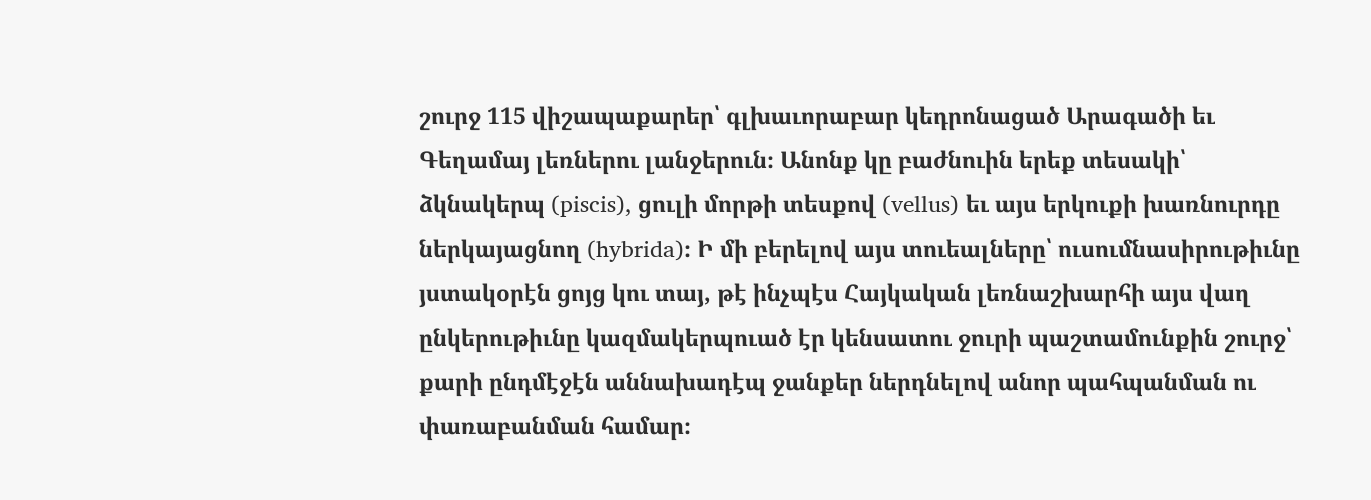շուրջ 115 վիշապաքարեր՝ գլխաւորաբար կեդրոնացած Արագածի եւ Գեղամայ լեռներու լանջերուն։ Անոնք կը բաժնուին երեք տեսակի՝ ձկնակերպ (piscis), ցուլի մորթի տեսքով (vellus) եւ այս երկուքի խառնուրդը ներկայացնող (hybrida)։ Ի մի բերելով այս տուեալները՝ ուսումնասիրութիւնը յստակօրէն ցոյց կու տայ, թէ ինչպէս Հայկական լեռնաշխարհի այս վաղ ընկերութիւնը կազմակերպուած էր կենսատու ջուրի պաշտամունքին շուրջ՝ քարի ընդմէջէն աննախադէպ ջանքեր ներդնելով անոր պահպանման ու փառաբանման համար։